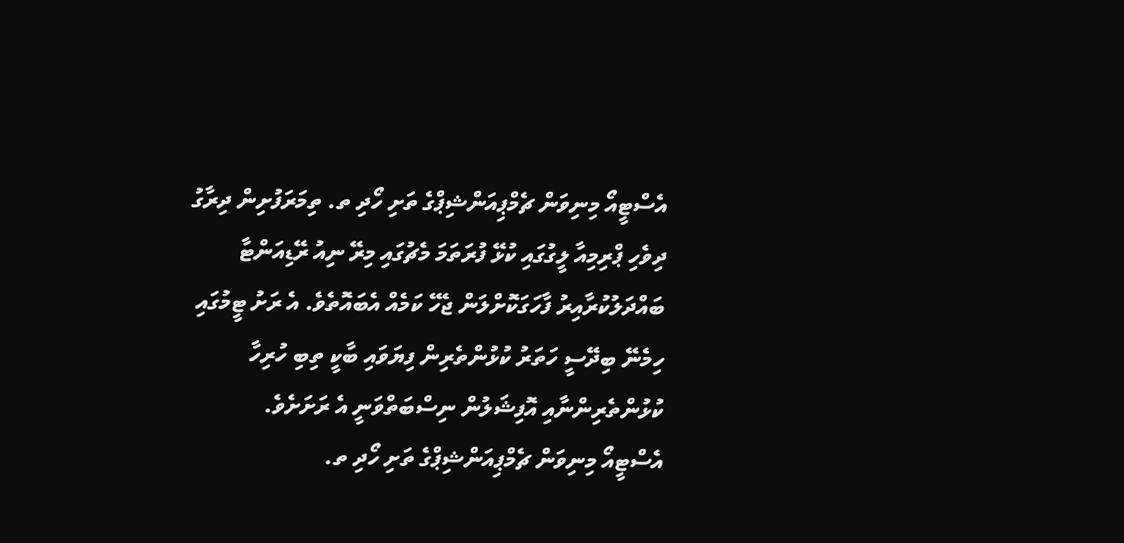އެސްޓީއޯ މިނިވަން ޗެމްޕިއަންޝިޕްގެ ތަށި ހޯދި ތ. ތިމަރަފުށިން ދިރާގު ދިވެހި ޕްރިމިއާ ލީގުގައި ކުޅޭ ފުރަތަމަ މެޗުގައި މިރޭ ނިއު ރޭޑިއަންޓާ ބައްދަލުކުރާއިރު ފާހަގަކޮށްލަން ޖެހޭ ކަމެއް އެބައޮތެވެ. އެ ރަށު ޓީމުގައި ހިމެނޭ ބިދޭސީ ހަތަރު ކުޅުންތެރިން ފިޔަވައި ބާކީ ތިބި ހުރިހާ ކުޅުންތެރިންނާއި އޮފިޝަލުން ނިސްބަތްވަނީ އެ ރަށަށެވެ.
އެސްޓީއޯ މިނިވަން ޗެމްޕިއަންޝިޕްގެ ތަށި ހޯދި ތ.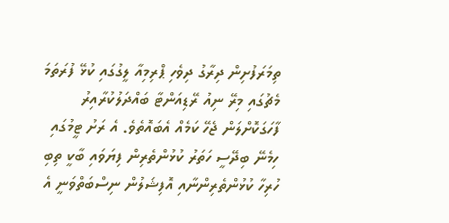ތިމަރަފުށިން ދިރާގު ދިވެހި ޕްރިމިއާ ލީގުގައި ކުޅޭ ފުރަތަމަ މެޗުގައި މިރޭ ނިއު ރޭޑިއަންޓާ ބައްދަލުކުރާއިރު ފާހަގަކޮށްލަން ޖެހޭ ކަމެއް އެބައޮތެވެ. އެ ރަށު ޓީމުގައި ހިމެނޭ ބިދޭސީ ހަތަރު ކުޅުންތެރިން ފިޔަވައި ބާކީ ތިބި ހުރިހާ ކުޅުންތެރިންނާއި އޮފިޝަލުން ނިސްބަތްވަނީ އެ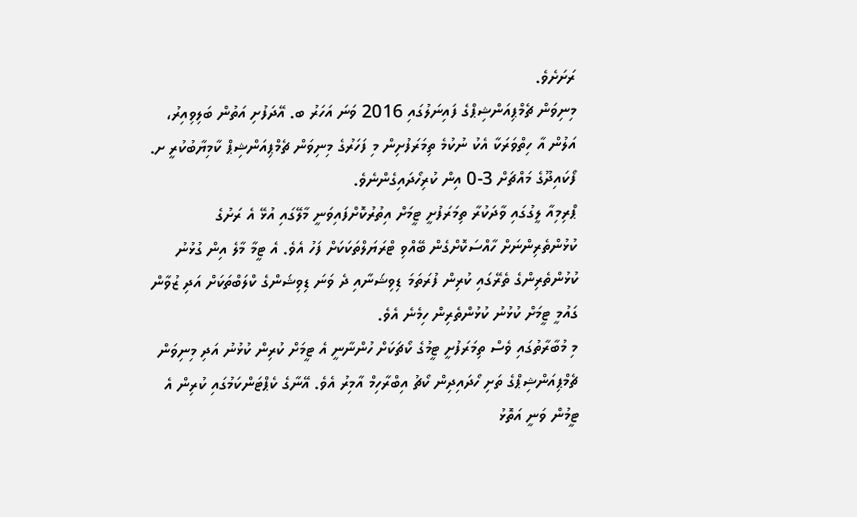ރަށަށެވެ.
މިނިވަން ޗެމްޕިއަންޝިޕްގެ ފައިނަލުގައި 2016 ވަނަ އަހަރު ބ. އޭދަފުށި އަތުން ބަލިވިއިރު، އަލުން އާ ހިތްވަރަކާ އެކު ނުކުމެ ތިމަރަފުށިން މި ފަހަރުގެ މިނިވަން ޗެމްޕިއަންޝިޕް ކާމިޔާބުކުރީ ށ. ފޯކައިދޫގެ މައްޗަށް 3-0 އިން ކުރިހޯދައިގެންނެވެ.
ޕްރިމިއާ ލީގުގައި ވާދަކުރާ ތިމަރަފުށީ ޓީމަށް އިތުރުކޮށްފައިވަނީ މާލޭގައި އުޅޭ އެ ރަށުގެ ކުޅުންތެރިންނަށް ހާއްސަކޮށްގެން ބޭއްވި ޓްރަޔަލްތަކަކަށް ފަހު އެވެ. އެ ޓީމާ މާލެ އިން ގުޅުނު ކުޅުންތެރިންގެ ތެރޭގައި ކުރިން ފުރަތަމަ ޑިވިޝަނާއި ދެ ވަނަ ޑިވިޝަންގެ ކްލަބްތަކަށް އަދި ޒުވާން ގައުމީ ޓީމަށް ކުޅުނު ކުޅުންތެރިން ހިމެނެ އެވެ.
މި މުބާރާތުގައި ވެސް ތިމަރަފުށީ ޓީމުގެ ކޯޗަކަށް ހުންނާނީ އެ ޓީމަށް ކުރިން ކުޅުނު އަދި މިނިވަން ޗެމްޕިއަންޝިޕްގެ ތަށި ހޯދައިދިން ކޯޗު އިބްރާހިމް އާމިރު އެވެ. އޭނާގެ ކެޕްޓަންކަމުގައި ކުރިން އެ ޓީމުން ވަނީ އަތޮޅު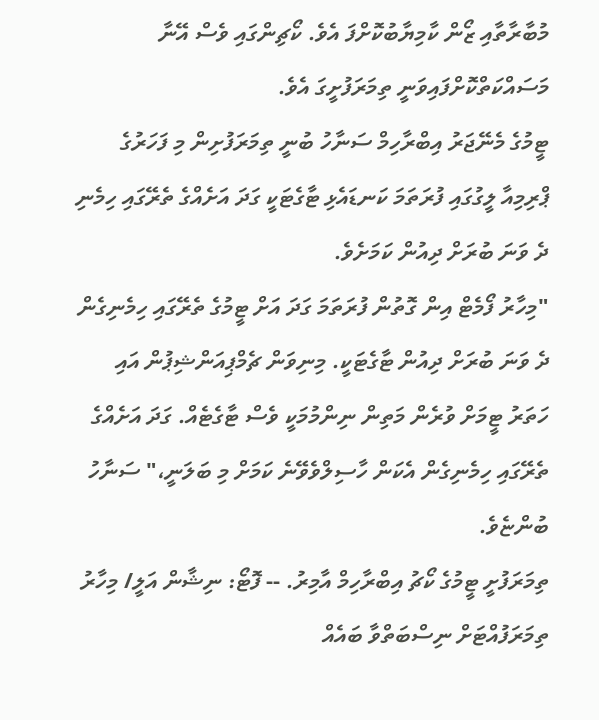މުބާރާތާއި ޒޯން ކާމިޔާބުކޮށްފަ އެވެ. ކޯޗިންގައި ވެސް އޭނާ މަސައްކަތްކޮށްފައިވަނީ ތިމަރަފުށީގަ އެވެ.
ޓީމުގެ މެނޭޖަރު އިބްރާހިމް ސަނާހު ބުނީ ތިމަރަފުށިން މި ފަހަރުގެ ޕްރިމިއާ ލީގުގައި ފުރަތަމަ ކަނޑައެޅި ޓާގެޓަކީ ގަދަ އަށެއްގެ ތެރޭގައި ހިމެނި ދެ ވަނަ ބުރަށް ދިއުން ކަމަށެވެ.
"މިހާރު ފޯމެޓް އިން ގޮތުން ފުރަތަމަ ގަދަ އަށް ޓީމުގެ ތެރޭގައި ހިމެނިގެން ދެ ވަނަ ބުރަށް ދިއުން ޓާގެޓަކީ. މިނިވަން ޗެމްޕިއަންޝިޕުން އައި ހަތަރު ޓީމަށް ވުރެން މަތިން ނިންމުމަކީ ވެސް ޓާގެޓެއް. ގަދަ އަށެއްގެ ތެރޭގައި ހިމެނިގެން އެކަން ހާސިލްވެވޭނެ ކަމަށް މި ބަލަނީ،" ސަނާހު ބުންޏެވެ.
ތިމަރަފުށީ ޓީމުގެ ކޯޗު އިބްރާހިމް އާމިރު. -- ފޮޓޯ: ނިޝާން އަލީ/ މިހާރު
ތިމަރަފުއްޓަށް ނިސްބަތްވާ ބައެއް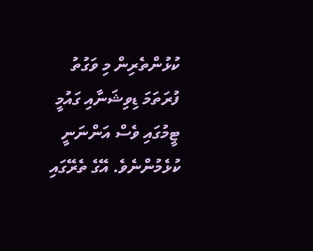ކުޅުންތެރިން މި ވަގުތު ފުރަތަމަ ޑިވިޝަނާއި ގައުމީ ޓީމުގައި ވެސް އަންނަނީ ކުޅެމުންނެވެ. އޭގެ ތެރޭގައި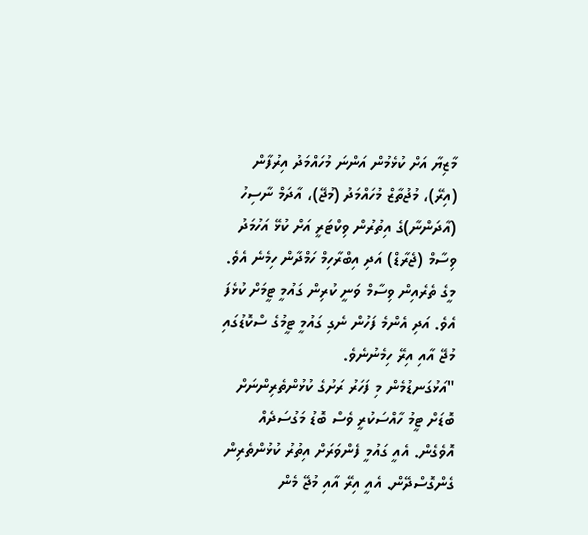މާޒިޔާ އަށް ކުޅެމުން އަންނަ މުހައްމަދު އިރުފާން (އިރޭ)، މުޖުތާޒް މުހައްމަދު (މުޖޭ)، އާދަމް ނާސިހު (އާދަންނާ)ގެ އިތުރުން ވިކްޓަރީ އަށް ކުޅޭ އަހުމަދު ވިސާމް (ޖެރާޑް) އަދި އިބްރާހިމް ހަމްދާން ހިމެނެ އެވެ. މީގެ ތެރެއިން ވިސާމް ވަނީ ކުރިން ގައުމީ ޓީމަށް ކުޅެފަ އެވެ. އަދި އެންމެ ފަހުން ނެގި ގައުމީ ޓީމުގެ ސްކޮޑުގައި މުޖޭ އާއި އިރޭ ހިމެނުނެވެ.
"އަޅުގަނޑުމެން މި ފަހަރު ރަށުގެ ކުޅުންތެރިންނަށް ބޮޑަށް ޓީމު ހާއްސަކުރީ ވެސް ބޮޑު މަގުސަދެއް އޮވެގެން. އެއީ ގައުމީ ފެންވަރަށް އިތުރު ކުޅުންތެރިން ގެންގޮސްދޭން. އެއީ އިރޭ އާއި މުޖޭ މެން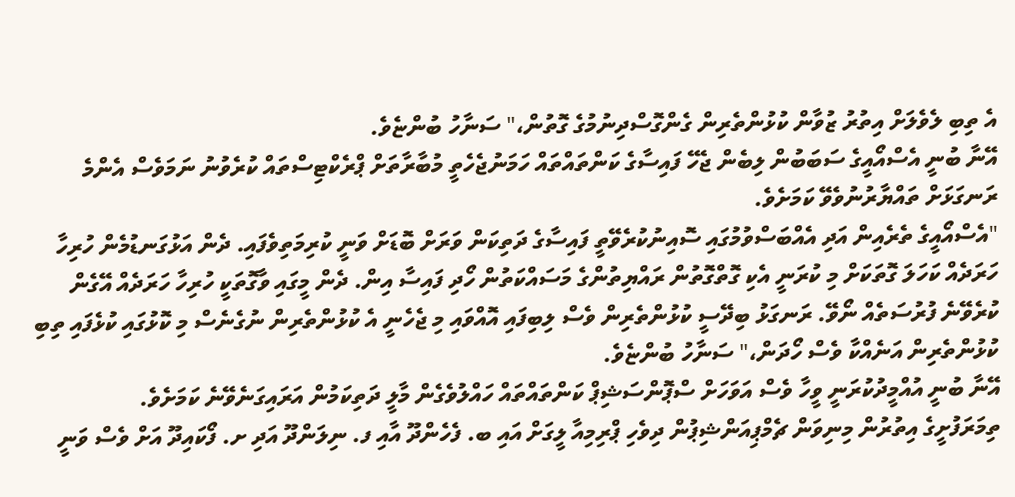އެ ތިބި ލެވެލަށް އިތުރު ޒުވާން ކުޅުންތެރިން ގެންގޮސްދިނުމުގެ ގޮތުން،" ސަނާހު ބުންޏެވެ.
އޭނާ ބުނީ އެސްއޯއީގެ ސަބަބުން ލިބެން ޖެހޭ ފައިސާގެ ކަންތައްތައް ހަމަނުޖެހެތީ މުބާރާތަށް ޕްރެކްޓިސްތައް ކުރެވުނު ނަމަވެސް އެންމެ ރަނގަޅަށް ތައްޔާރުނުވެވޭ ކަމަށެވެ.
"އެސްއޯއީގެ ތެރެއިން އަދި އެއްބަސްވުމުގައި ސޮއިނުކުރެވޭތީ ފައިސާގެ ދަތިކަން ވަރަށް ބޮޑަށް ވަނީ ކުރިމަތިވެފައި. ދެން އަޅުގަނޑުމެން ހުރިހާ ހަރަދެއް ކަހަލަ ގޮތަކަށް މި ކުރަނީ އެކި ގޮތްގޮތުން ރައްޔިތުންގެ މަސައްކަތުން ހޯދި ފައިސާ އިން. ދެން މީގައި ވާގޮތަކީ ހުރިހާ ހަރަދެއް އޭގެން ކުރެވޭނެ ފުރުސަތެއް ނޯވޭ. ރަނގަޅު ބިދޭސީ ކުޅުންތެރިން ވެސް ލިބިފައި އޮއްވައި މި ޖެހެނީ އެ ކުޅުންތެރިން ނުގެނެސް މި ކޮޅުގައި ކުޅެފައި ތިބި ކުޅުންތެރިން އަނެއްކާ ވެސް ހޯދަން،" ސަނާހު ބުންޏެވެ.
އޭނާ ބުނީ އުއްމީދުކުރަނީ ވީހާ ވެސް އަވަހަށް ސްޕޮންސަޝިޕް ކަންތައްތައް ހައްލުވެގެން މާލީ ދަތިކަމުން އަރައިގަނެވޭނެ ކަމަށެވެ.
ތިމަރަފުށީގެ އިތުރުން މިނިވަން ޗެމްޕިއަންޝިޕުން ދިވެހި ޕްރިމިއާ ލީގަށް އައި ބ. ފެހެންދޫ އާއި ފ. ނިލަންދޫ އަދި ށ. ފޯކައިދޫ އަށް ވެސް ވަނީ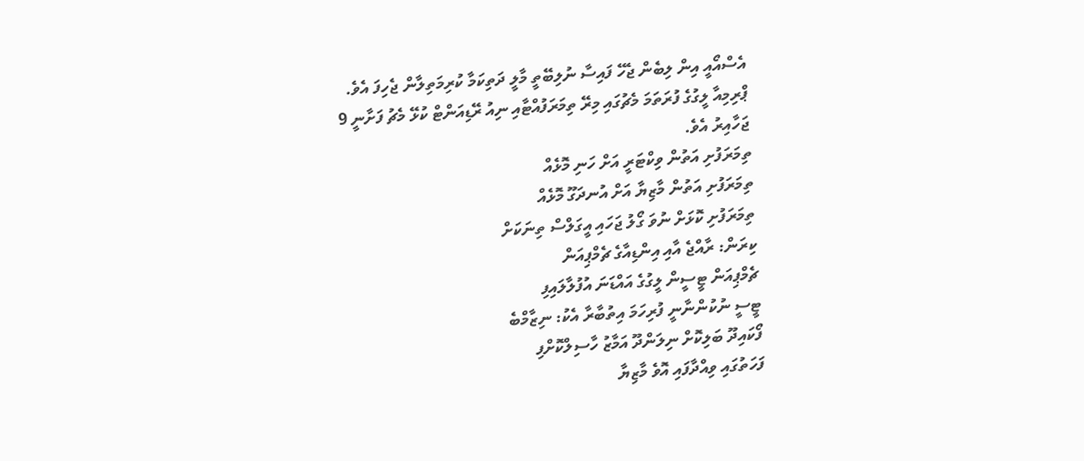އެސްއޯއީ އިން ލިބެން ޖެހޭ ފައިސާ ނުލިބޭތީ މާލީ ދަތިކަމާ ކުރިމަތިލާން ޖެހިފަ އެވެ.
ޕްރިމިއާ ލީގުގެ ފުރަތަމަ މެޗުގައި މިރޭ ތިމަރަފުއްޓާއި ނިއު ރޭޑިއަންޓް ކުޅޭ މެޗު ފަށާނީ 9 ޖަހާއިރު އެވެ.
ތިމަރަފުށި އަތުން ވިކްޓަރީ އަށް ހަނި މޮޅެއް
ތިމަރަފުށި އަތުން މާޒިޔާ އަށް އުނދަގޫ މޮޅެއް
ތިމަރަފުށި ކޮޅަށް ނުވަ ގޯލު ޖަހައި އީގަލްސް ތިނަކަށް
ކިރަން: ރާއްޖެ އާއި އިންޑިއާގެ ޗެމްޕިއަން
ޗެމްޕިއަން ޓީސީން ލީގުގެ އައްޑަނަ އުފުލާލައިފި
ޓީސީ ނުކުންނާނީ ފުރިހަމަ އިތުބާރާ އެކު: ނިޒާމްބެ
ފޯކައިދޫ ބަލިކޮށް ނިލަންދޫ އަމާޒު ހާސިލްކޮށްފި
ފަހަތުގައި ވިއްދާފައި އޮވެ މާޒިޔާ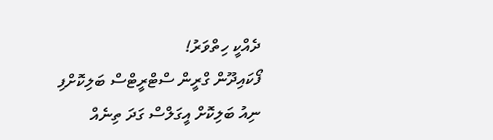ދެއްކީ ހިތްވަރު!
ފޯކައިދޫން ގްރީން ސްޓްރީޓްސް ބަލިކޮށްފި
ނިއު ބަލިކޮށް އީގަލްސް ގަދަ ތިނެއް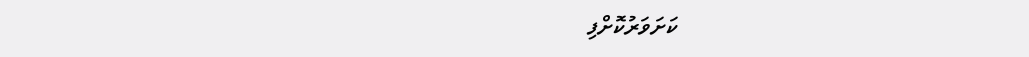ކަށަވަރުކޮށްފި